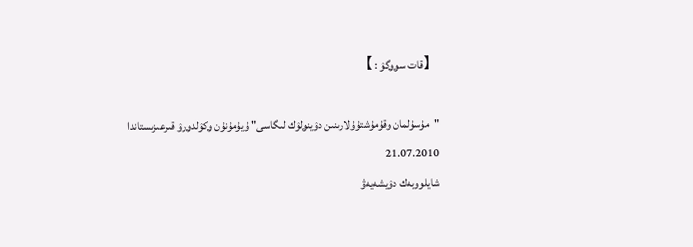【قات سۅۅگۉ : 】

"مۇسۇلمان وقۇمۇشتۇۇلارىنىن دۉينۅلۉك لىگاسى" ۇيۇمۇنۇن ۅكۉلدۅرۉ قىرعىزىستاندا
21.07.2010
شايلووبەك دۉيشەيەۋ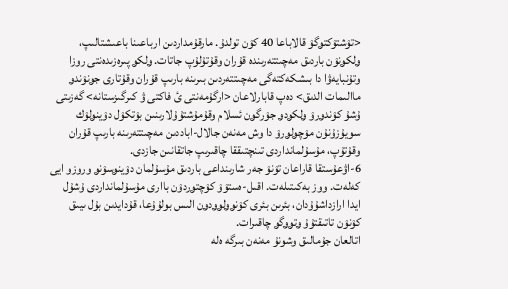<تۉشتۉكتۅگۉ قالاباعا 40 كۉن تولدۇ. مارقۇمداردىن ارباعىنا باعىشتالىپ، ۅلكۅنۉن باردىق مەچىتتەرىندە قۇران وقۇتۇلۇپ جاتات. ۅلكۅ پىرەزىدەنتى روزا وتۇنبايەۋا دا بىشكەكتەگى مەچىتتەردىن بىرىنە بارىپ قۇران وقۇتارى جۅنۉندۅ ماالىمات الدىق> دەپ قابارلاعان <ارگۇمەنتى ئ فاكتى ۋ كىرگىزستانە> گەزىتى ۇشۇ كۉندۅرۉ ۅلكۅدۅ جۉرگۅن ئسلام وقۇمۇشتۇۇلارىنىن بۉتكۉل دۉينۅلۉك سويۇزۇنۇن مۉچۅلۅرۉ دا وش مەنەن جالال-اباددىن مەچىتتەرىنە بارىپ قۇران وقۇتۇپ، مۇسۇلمانداردى تىنچتىققا چاقىرىپ جاتقانىن جازدى.
6-اۋعۇستقا قاراعان تۉنۉ جەر شارىنداعى باردىق مۇسۇلمان دۉينۅسۉنۅ وروزو ايى كەلەت. ووز بەكىتىلەت. اقىل-ەستۉۉ كۉچتۅردۉن باارى مۇسۇلمانداردى ۇشۇل ايدا ارازداشۇۇدان، بئرىن بئرى كۉنۅۅلۅۅدۅن الىس بولۇۇعا، قۇدايدىن بۇل ىيىق كۉنۉن تاتىقتۇۇ ۅتۅۅگۅ چاقىرات.
اتالعان جۇمالىق وشونۇ مەنەن بىرگە ەلە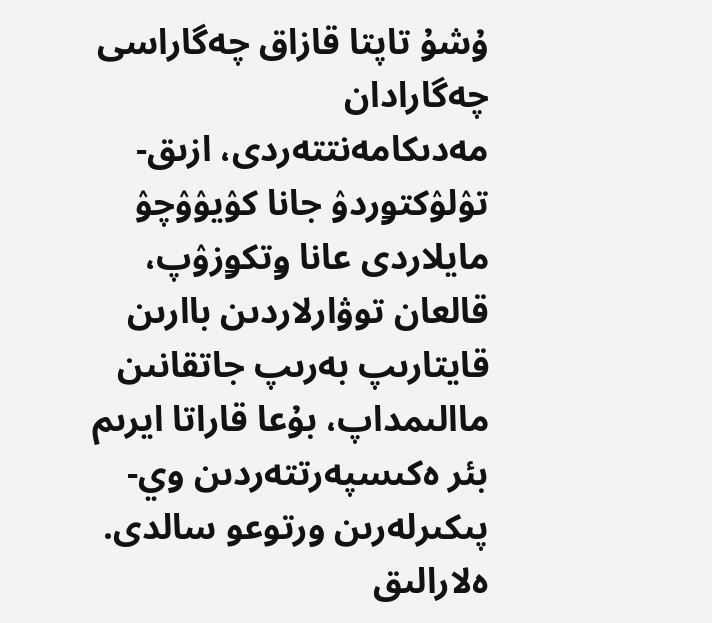ۇشۇ تاپتا قازاق چەگاراسى چەگارادان مەدىكامەنتتەردى، ازىق-تۉلۉكتۅردۉ جانا كۉيۉۉچۉ مايلاردى عانا ۅتكۅزۉپ، قالعان توۋارلاردىن باارىن قايتارىپ بەرىپ جاتقانىن ماالىمداپ، بۇعا قاراتا ايرىم بئر ەكىسپەرتتەردىن وي-پىكىرلەرىن ورتوعو سالدى.
ەلارالىق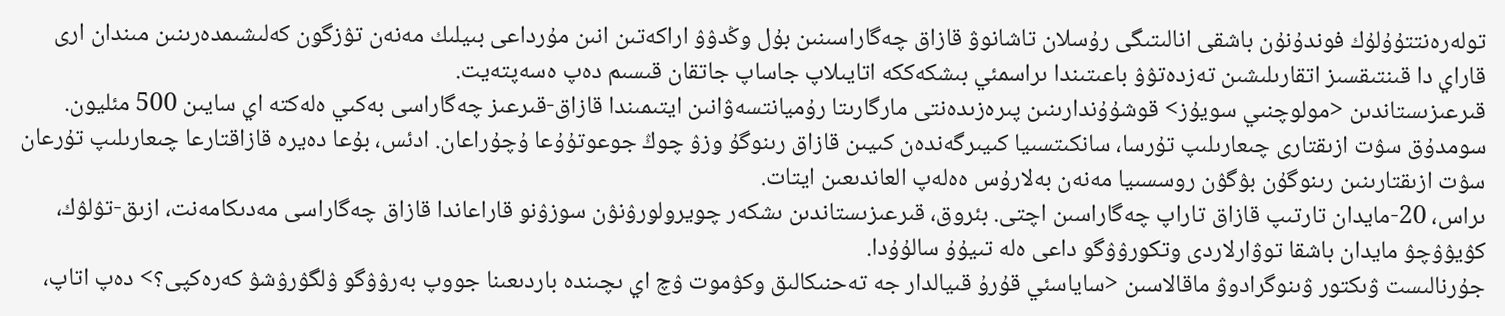تولەرەنتتۇۇلۇك فوندۇنۇن باشقى انالىتىگى رۇسلان تاشانوۋ قازاق چەگاراسىنىن بۇل ۅڭدۉۉ اراكەتىن انىن مۇرداعى بىيلىك مەنەن تۉزگۅن كەلىشىمدەرىنىن مىندان ارى قاراي دا قىنتىقسىز اتقارىلىشىن تەزدەتۉۉ باعىتىندا ىراسمئي بىشكەككە اتايىلاپ جاساپ جاتقان قىسىم دەپ ەسەپتەيت.
قىرعىزىستاندىن <مولوچنىي سويۇز> قوشۇۇندارىنىن پىرەزىدەنتى مارگارىتا رۇميانتسەۋانىن ايتىمىندا قازاق-قىرعىز چەگاراسى بەكىي ەلەكتە اي سايىن 500 مئليون. سومدۇق سۉت ازىقتارى چىعارىلىپ تۇرسا، سانكىتسىيا كىيىرگەندەن كىيىن قازاق رىنوگۇ ۅزۉ چوڭ جوعوتۇۇعا ۇچۇراعان. ادئس، بۇعا دەيرە قازاقتارعا چىعارىلىپ تۇرعان سۉت ازىقتارىنىن رىنوگۇن بۉگۉن روسسىيا مەنەن بەلارۇس ەەلەپ العاندىعىن ايتات.
ىراس، 20-مايدان تارتىپ قازاق تاراپ چەگاراسىن اچتى. بئروق، قىرعىزىستاندىن ىشكەر چۅيرۅلۅرۉنۉن سۅزۉنۅ قاراعاندا قازاق چەگاراسى مەدىكامەنت، ازىق-تۉلۉك، كۉيۉۉچۉ مايدان باشقا توۋارلاردى ۅتكۅرۉۉگۅ داعى ەلە تىيۇۇ سالۇۇدا.
جۇرنالىست ۋىكتور ۋىنوگرادوۋ ماقالاسىن <ساياسئي قۇرۇ قىيالدار جە تەحنىكالىق ۅكۉمۅت ۉچ اي ىچىندە باردىعىنا جووپ بەرۉۉگۅ ۉلگۉرۉشۉ كەرەكپى؟> دەپ اتاپ،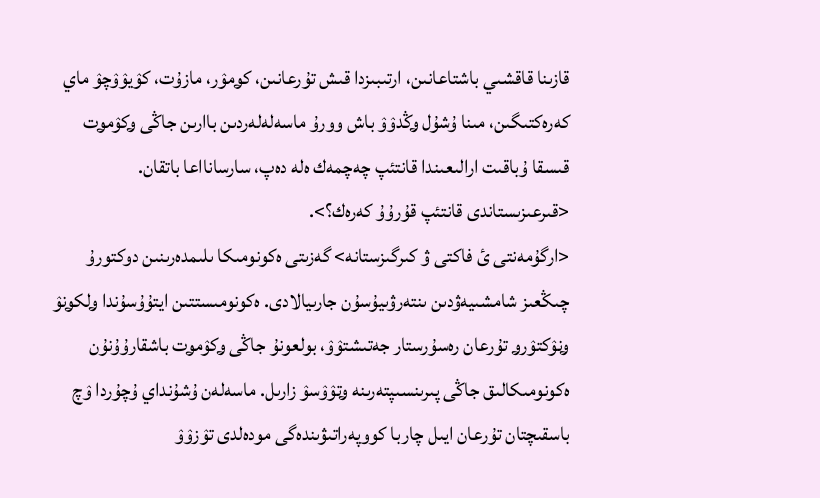قازىنا قاقشىي باشتاعانىن، ارتىبىزدا قىش تۇرعانىن، كۅمۉر، مازۇت، كۉيۉۉچۉ ماي كەرەكتىگىن، مىنا ۇشۇل ۅڭدۉۉ باش وورۇ ماسەلەلەردىن باارىن جاڭى ۅكۉمۅت قىسقا ۇباقىت ارالىعىندا قانتئپ چەچمەك ەلە دەپ، سارسانااعا باتقان.
<قىرعىزىستاندى قانتئپ قۇرۇۇ كەرەك؟>.
<ارگۇمەنتى ئ فاكتى ۋ كىرگىزستانە> گەزىتى ەكونومىكا ىلىمدەرىنىن دوكتورۇ چىڭعىز شامشىيەۋدىن ىنتەرۋىيۇسۇن جارىيالادى. ەكونومىستتىن ايتۇۇسۇندا ۅلكۅنۉ ۅنۉكتۉرۅ تۇرعان رەسۇرستار جەتىشتۉۉ، بولعونۇ جاڭى ۅكۉمۅت باشقارۇۇنۇن ەكونومىكالىق جاڭى پىرىنسىپتەرىنە ۅتۉۉسۉ زارىل. ماسەلەن ۇشۇنداي ۇچۇردا ۉچ باسقىچتان تۇرعان ايىل چاربا كووپەراتىۋىندەگى مودەلدى تۉزۉۉ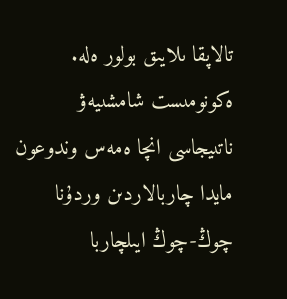تالاپقا ىلايىق بولور ەلە. ەكونومىست شامشىيەۋ ناتىيجاسى انچا ەمەس وندوعون مايدا چاربالاردىن وردۇنا چوڭ-چوڭ ايىلچاربا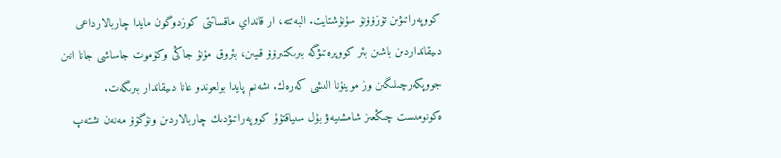كووپەراتىۋىن تۉزۉۉنۉ سۇنۇشتايت. البەتتە، ار قانداي ماقساتتى كۅزدۅگۅن مايدا چاربالارداعى دىيقانداردىن باشىن بئر كووپرەتىۋگە بىرىكتىرۉۉ قىيىن، بئروق مۇنۇ جاڭى ۅكۉمۅت جاساشى جانا انىن جووپكەرچىلىگىن ۅز موينۇنا الىشى كەرەك. ىشەنىم پايدا بولعوندو عانا دىيقاندار بىرىگەت.
ەكونومىست چىڭعىز شامشىيەۋ بۇل سىياقتۇۇ كووپەراتىۋدىك چاربالاردىن ۅنۉگۉۉ مەنەن ىشتەپ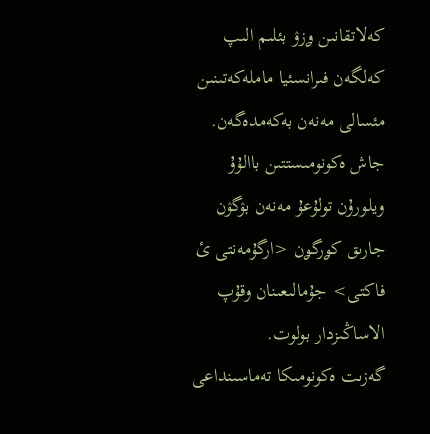كەلاتقانىن ۅزۉ بئلىم الىپ كەلگەن فىرانسئيا ماملەكەتىنىن مئسالى مەنەن بەكەمدەگەن. جاش ەكونومىستتىن باالۇۇ ويلورۇن تولۇعۇ مەنەن بۉگۉن جارىق كۅرگۅن <ارگۇمەنتى ئ فاكتى> جۇمالىعىنان وقۇپ الاساڭىزدار بولوت.
گەزىت ەكونومىكا تەماسىنداعى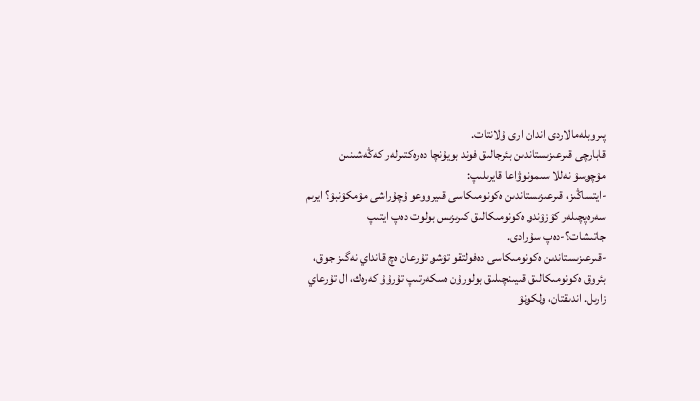پىروبلەمالاردى اندان ارى ۇلانتات.
قابارچى قىرعىزىستاندىن بئرجالىق فوند بويۇنچا دەرەكتىرلەر كەڭەشىنىن مۉچۅسۉ نەللا سىمونوۋاعا قايرىلىپ:
-ايتساڭىز، قىرعىزىستاندىن ەكونومىكاسى قىيرووعو ۇچۇراشى مۉمكۉنبۉ؟ ايرىم سەرەپچىلەر كۉزۉندۅ ەكونومىكالىق كىرىزىس بولوت دەپ ايتىپ جاتىشات؟-دەپ سۇرادى.
-قىرعىزىستاندىن ەكونومىكاسى دەفولتقو تۉشۅ تۇرعان ەچ قانداي نەگىز جوق، بئروق ەكونومىكالىق قىيىنچىلىق بولورۇن ەسكەرتىپ تۇرۇۇ كەرەك، ال تۇرعاي زارىل. اندىقتان، ۅلكۅنۉ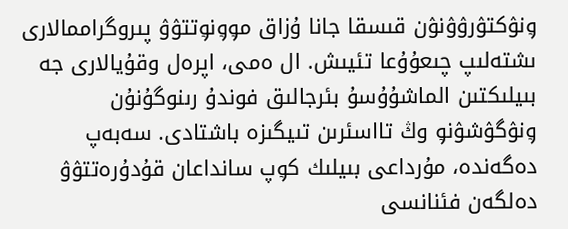ۅنۉكتۉرۉۉنۉن قىسقا جانا ۇزاق مۅۅنۅتتۉۉ پىروگراممالارى ىشتەلىپ چىعۇۇعا تئيىش. ال ەمى، اپرەل وقۇيالارى جە بىيلىكتىن الماشۇۇسۇ بئرجالىق فوندۇ رىنوگۇنۇن ۅنۉگۉشۉنۅ وڭ تااسئرىن تىيگىزە باشتادى. سەبەپ دەگەندە، مۇرداعى بىيلىك كۅپ سانداعان قۇدۇرەتتۉۉ دەلگەن فئنانسى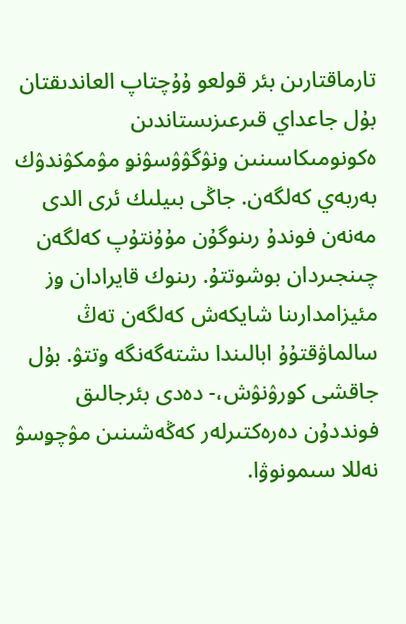تارماقتارىن بئر قولعو ۇۇچتاپ العاندىقتان بۇل جاعداي قىرعىزىستاندىن ەكونومىكاسىنىن ۅنۉگۉۉسۉنۅ مۉمكۉندۉك بەربەي كەلگەن. جاڭى بىيلىك ئرى الدى مەنەن فوندۇ رىنوگۇن مۇۇنتۇپ كەلگەن چىنجىردان بوشوتتۇ. رىنوك قايرادان ۅز مئيزامدارىنا شايكەش كەلگەن تەڭ سالماۋقتۇۇ ابالىندا ىشتەگەنگە ۅتتۉ. بۇل جاقشى كۅرۉنۉش،- دەدى بئرجالىق فونددۇن دەرەكتىرلەر كەڭەشىنىن مۉچۅسۉ نەللا سىمونوۋا.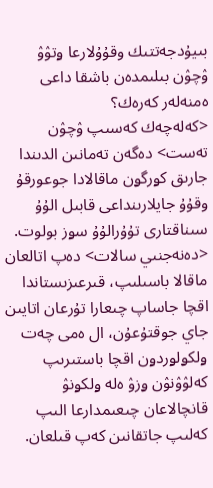بىيۇدجەتتىك وقۇۇلارعا ۅتۉۉ ۉچۉن بىلىمدەن باشقا داعى ەمنەلەر كەرەك؟
<كەلەچەك كەسىپ ۉچۉن تەست> دەگەن تەمانىن الدىندا جارىق كۅرگۅن ماقالادا جوعورقۇ وقۇۇ جايلارىنداعى قابىل الۇۇ سىناقتارى تۇۇرالۇۇ سۅز بولوت.
<دەنەجنىي سالات> دەپ اتالعان ماقالا باسىلىپ، قىرعىزىستاندا اقچا جاساپ چىعارا تۇرعان اتايىن جاي جوقتۇعۇن، ال ەمى چەت ۅلكۅلۅردۅن اقچا باستىرىپ كەلۉۉنۉن ۅزۉ ەلە ۅلكۅنۉ قانچالاعان چىعىمدارعا الىپ كەلىپ جاتقانىن كەپ قىلعان.